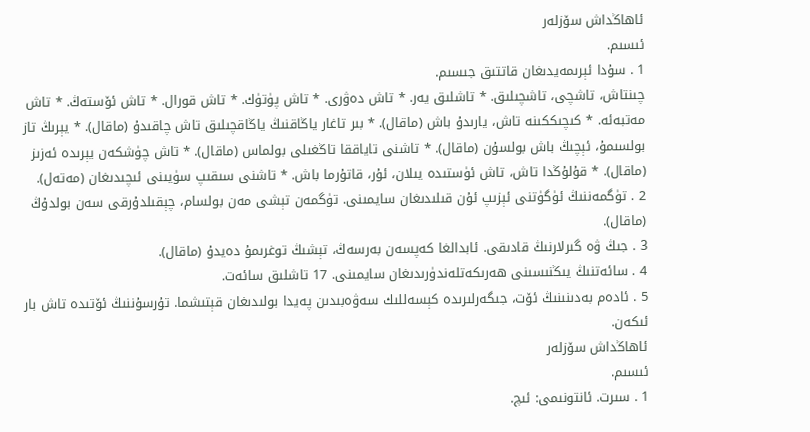ئاھاڭداش سۆزلەر
ئىسىم.
1 . سۇدا ئېرىمەيدىغان قاتتىق جىسىم.
چىنتاش، تاشچى، تاشچىلىق. * تاشلىق يەر. * تاش دەۋرى. * تاش پۈتۈك. * تاش قورال. * تاش ئۆستەڭ. * تاش مەتبەئە. * كىچىككىنە تاش، يارىدۇ باش (ماقال). * بىر تاغار ياڭاقنىڭ ياڭاقچىلىق تاش چاقىدۇ (ماقال). * يېرىڭ تاز بولسىمۇ، ئېچىڭ باش بولسۇن (ماقال). * تاشنى تاياققا تاڭغىلى بولماس (ماقال). * تاش چۈشكەن يېرىدە ئەزىز (ماقال). * قۇلۇڭدا تاش، تاش ئۈستىدە يىلان، ئۇر، قاتۇرما باش. * تاشنى سىقىپ سۈيىنى ئىچىدىغان (مەتەل).
2 . تۈگمەننىڭ ئۈگۈتنى ئېزىپ ئۇن قىلىدىغان سايمىنى. تۈگمەن تېشى مەن بولسام، چېقىلدۇرقى سەن بولدۇڭ (ماقال).
3 . جىڭ ۋە گىرلارنىڭ قادىقى. ئابدالغا كەپسەن بەرسەڭ، تېشىڭ توغرىمۇ دەيدۇ (ماقال).
4 . سائەتنىڭ يىڭنىسىنى ھەرىكەتلەندۈرىدىغان سايمىنى. 17 تاشلىق سائەت.
5 . ئادەم بەدىنىنىڭ ئۆت، جىگەرلىرىدە كېسەللىك سەۋەبىدىن پەيدا بولىدىغان قېتىشما. تۇرسۇننىڭ ئۆتىدە تاش بار ئىكەن.
ئاھاڭداش سۆزلەر
ئىسىم.
1 . سىرت. ئانتونىمى: ئىچ.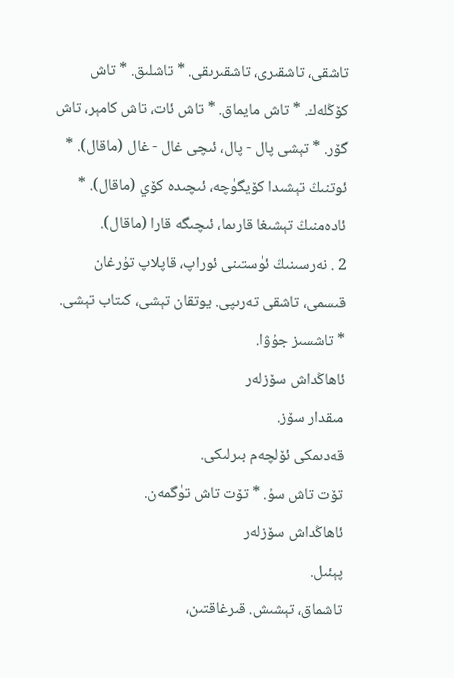تاشقى، تاشقىرى، تاشقىرىقى. * تاشلىق. * تاش كۆڭلەك. * تاش مايماق. * تاش ئات، تاش كامېر، تاش گۆر. * تېشى پال - پال، ئىچى غال - غال (ماقال). * ئوتنىڭ تېشىدا كۆيگۈچە، ئىچىدە كۆي (ماقال). * ئادەمنىڭ تېشىغا قارىما، ئىچىگە قارا (ماقال).
2 . نەرسىنىڭ ئۈستىنى ئوراپ، قاپلاپ تۇرغان قىسمى، تاشقى تەرىپى. يوتقان تېشى، كىتاب تېشى. * تاشسىز جۇۋا.
ئاھاڭداش سۆزلەر
مىقدار سۆز.
قەدىمكى ئۆلچەم بىرلىكى.
تۆت تاش سۇ. * تۆت تاش تۈگمەن.
ئاھاڭداش سۆزلەر
پېئىل.
تاشماق، تېشىش. قىرغاقتىن،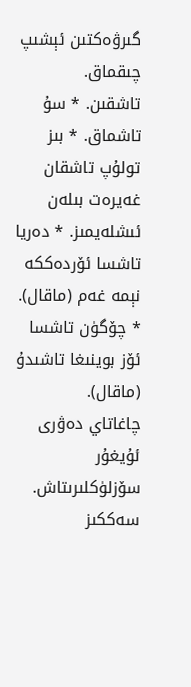گىرۋەكتىن ئېشىپ چىقماق.
تاشقىن. * سۇ تاشماق. * بىز تولۇپ تاشقان غەيرەت بىلەن ئىشلەيمىز. * دەريا تاشسا ئۆردەككە نېمە غەم (ماقال). * چۆگۈن تاشسا ئۆز بوينىغا تاشىدۇ (ماقال).
چاغاتاي دەۋرى ئۇيغۇر سۆزلۈكلىرىتاش.
سەككىز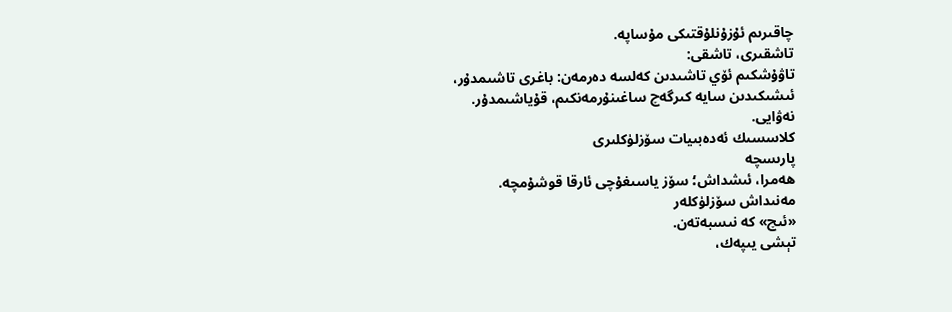چاقىرىم ئۇزۇنلۇقتىكى مۇساپە.
تاشقىرى، تاشقى:
تاۋۇشكىم ئۆي تاشىدىن كەلسە دەرمەن: باغرى تاشىمدۇر،
ئىشىكىدىن سايە كىرگەچ ساغىنۇرمەنكىم، قۇياشىمدۇر.
نەۋايى.
كلاسسىك ئەدەبىيات سۆزلۈكلىرى
پارىسچە
ھەمرا، ئىشداش؛ سۆز ياسىغۇچى ئارقا قوشۇمچە.
مەنىداش سۆزلۈكلەر
«ئىچ» كە نىسبەتەن.
تېشى يىپەك،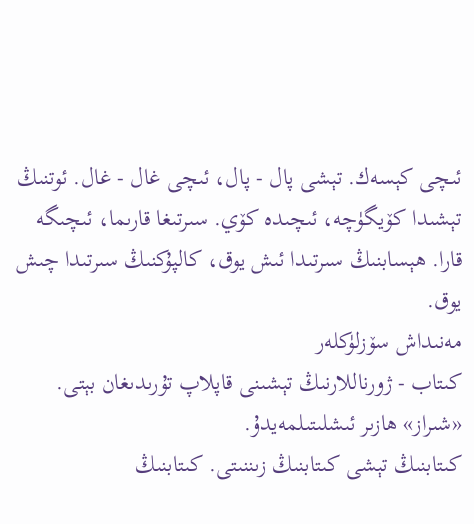ئىچى كېسەك. تېشى پال - پال، ئىچى غال - غال. ئوتنىڭ تېشىدا كۆيگۈچە، ئىچىدە كۆي. سىرتىغا قارىما، ئىچىگە قارا. ھېسابنىڭ سىرتىدا ئىش يوق، كالپۇكنىڭ سىرتىدا چىش يوق.
مەنىداش سۆزلۈكلەر
كىتاب - ژورناللارنىڭ تېشىنى قاپلاپ تۇرىدىغان بېتى.
«شىراز» ھازىر ئىشلىتىلمەيدۇ.
كىتابنىڭ تېشى كىتابنىڭ زىننىتى. كىتابنىڭ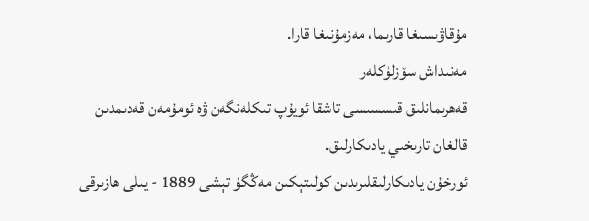مۇقاۋىسىغا قارىما، مەزمۇنىغا قارا.
مەنىداش سۆزلۈكلەر
قەھرىمانلىق قىسسىسى تاشقا ئويۇپ تىكلەنگەن ۋە ئومۇمەن قەدىمدىن قالغان تارىخىي يادىكارلىق.
ئورخۇن يادىكارلىقلىرىدىن كولىتېكىن مەڭگۈ تېشى 1889 - يىلى ھازىرقى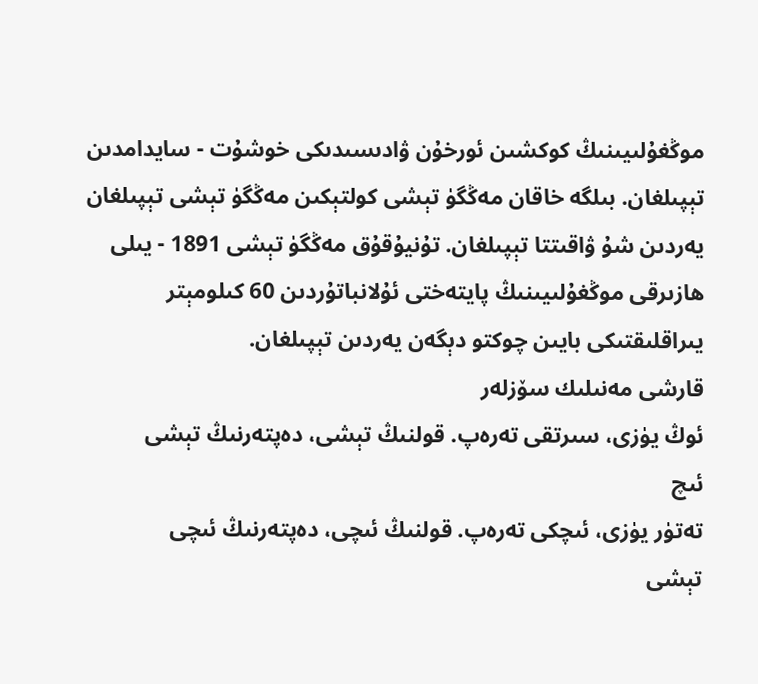موڭغۇلىيىنىڭ كوكشىن ئورخۇن ۋادىسىدىكى خوشۇت - سايدامدىن تېپىلغان. بىلگە خاقان مەڭگۈ تېشى كولتېكىن مەڭگۈ تېشى تېپىلغان يەردىن شۇ ۋاقىتتا تېپىلغان. تۇنيۇقۇق مەڭگۈ تېشى 1891 - يىلى ھازىرقى موڭغۇلىيىنىڭ پايتەختى ئۇلانباتۇردىن 60 كىلومېتر يىراقلىقتىكى بايىن چوكتو دېگەن يەردىن تېپىلغان.
قارشى مەنىلىك سۆزلەر
ئوڭ يۈزى، سىرتقى تەرەپ. قولنىڭ تېشى، دەپتەرنىڭ تېشى
ئىچ
تەتۈر يۈزى، ئىچكى تەرەپ. قولنىڭ ئىچى، دەپتەرنىڭ ئىچى
تېشى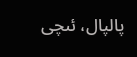پالپال، ئىچى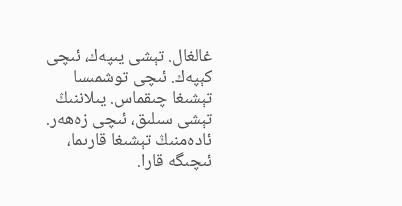غالغال. تېشى يىپەك، ئىچى كېپەك. ئىچى توشمىسا تېشىغا چىقماس. يىلاننىڭ تېشى سىلىق، ئىچى زەھەر. ئادەمنىڭ تېشىغا قارىما، ئىچىگە قارا.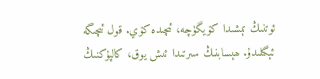ئوتنىڭ تېشىدا كۆيگۈچە، ئىچىدە كۆي. قول ئىچىگە ئېگىلىدۇ. ھېسابنىڭ سىرتىدا ئىش يوق، كالپۇكنىڭ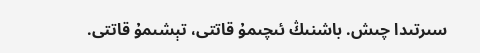سىرتىدا چىش. باشنىڭ ئىچىمۇ قاتتى، تېشىمۇ قاتتى.